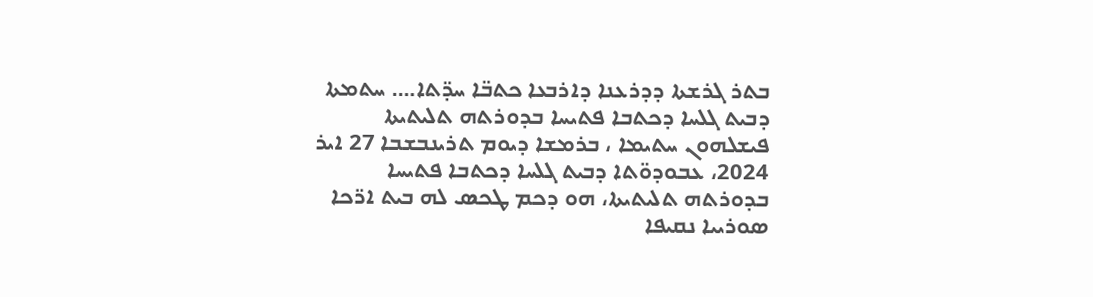ܒܬܪ ܓܪܫܬܐ ܕܕܪܥܢܐ ܕܐܪܒܥܐ ܟܬܒ̈ܐ ܚܕ̈ܬܐ…. ܚܬܡܬܐ ܕܒܝܬ ܓܠܚܐ ܕܟܬܒܐ ܦܬܝܚܐ ܒܕܘܪܬܗ ܬܠܝܬܝܬܐ
ܦܝܫܠܗܘܢ ܚܬܝܡܐ ، ܒܪܡܫܐ ܕܝܘܡ ܬܪܝܢܒܫܒܐ 27 ܐܝܪ 2024، ܥܒܘܕܘ̈ܬܐ ܕܒܝܬ ܓܠܚܐ ܕܟܬܒܐ ܦܬܝܚܐ ܒܕܘܪܬܗ ܬܠܝܬܝܬܐ، ܗܘ ܕܟܡ ܛܟܣ ܠܗ ܒܝܬ ܐܪ̈ܟܐ ܣܘܪܝܝܐ ܢܩܝܦܐ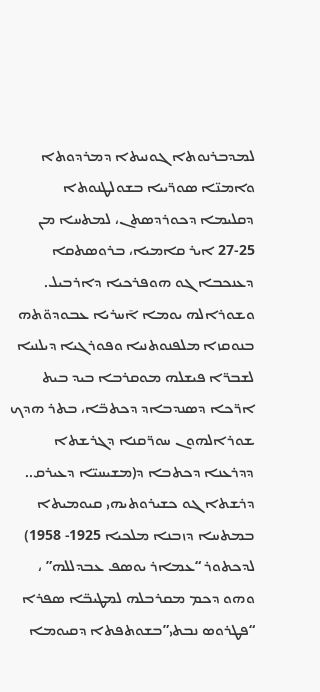ܠܡܕܒܪܢܘܬܐ ܓܘܢܝܬܐ ܕܡܪܕܘܬܐ ܘܐܡܢ̈ܐ ܣܘܪ̈ܝܝܐ ܒܫܘܠܛܢܘܬܐ ܕܩܠܝܡܐ ܕܟܘܪܕܣܬܢ، ܠܡܬܚܐ ܡܢ 25-27 ܐܝܪ ܩܐܡܝܐ، ܒܪܘܣܬܩܐ ܕܥܢܟܒܐ ܓܘ ܗܘܦܪܟܝܐ ܕܐܪܒܝܠ.
ܘܫܘܪܐܠܗ ܝܘܡܐ ܐ̄ܚܪܝܐ ܥܒܘܕܘ̈ܬܗ ܒܢܘܩܙܐ ܡܠܦܢܘܬܢܝܐ ܘܦܘܪܓܝܐ ܕܝܠܢܝܐ ܠܫܒܪ̈ܐ ܦܝܫܠܗ ܡܘܩܪܒܐ ܒܝܕ ܒܝܬ ܐܪ̈ܟܐ ܕܣܢܕܒܐܕ ܕܟܬܒ̈ܐ، ܒܬܪ ܗܕܟ ܫܘܪܐܠܗܘܢ ܚܘܪ̈ܩܢܐ ܕܓܪܫܬܐ ܕܕܪܥܢܐ ܕܟܬܒܐ ܕ(ܡܫܝܚܝ̈ܐ ܕܥܝܪܩ.. ܕܪܫܬܐ ܓܘ ܟܫܝܪܘܬܝܗܝ ܩܝܘܡܝܬܐ ܒܡܬܚܐ ܕܙܒܢܐ ܡܠܟܝܐ 1925- 1958) ܠܕܟܬܘܪ “ܥܡܐܪ ܝܘܣܦ ܥܒܕܠܠܗ” ، ܘܗܘ ܕܟܡ ܡܩܪܒܠܗ ܠܡܛܝܒ̈ܐ ܣܦܪܐ “ܦܛܪܘܣ ܢܒܬܝ”ܒܫܘܬܦܬܐ ܕܩܝܘܡܐ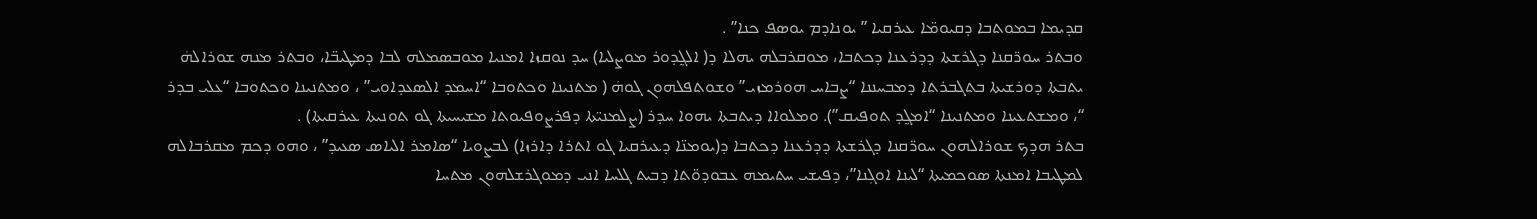ܩܕܝܡܐ ܒܡܘܬܒܐ ܕܩܝܘܡ̈ܐ ܥܝܪܩܝܐ ” ܝܘܢܐܕܡ ܝܘܣܦ ܟܢܐ” .
ܘܒܬܪ ܚܘܪ̈ܩܢܐ ܕܓܪܫܬܐ ܕܕܪܥܢܐ ܕܟܬܒܐ، ܡܘܩܪܒܠܗ ܝܗܠܐ ܕ( ܐܠܓ̰ܕܘܪ ܡܘܨܠܝܐ) ܚܕ ܢܘܩܙܐ ܐܡܢܝܐ ܡܘܒܣܡܠܗ ܠܒܐ ܕܡܛܝܒ̈ܐ، ܘܒܬܪ ܡܢܗ ܫܘܪܐܠܗܿ ܝܬܒܬܐ ܕܘܪܫܝܬܐ ܒܬܓܒܪܬܐ ܕܡܒܚܢܢܐ “ܨܒܐܚ ܗܘܪܡܙܝ” ܘܫܘܬܦܠܗܘܢ ܓܘܗܿ ( ܡܬܢܝܢܐ ܘܟܬܘܒܐ “ܐܚܡܕ ܐܠܣܥܕܐܘܝ” ، ܘܡܬܢܝܢܐ ܘܟܬܘܒܐ “ܥܠܝ ܒܕܪ “، ܘܡܫܬܥܝܢܐ ܘܡܬܢܝܢܐ “ܐܡܓ̰ܕ ܬܘܦܝܩ”). ܘܡܠܘܐܐ ܕܝܬܒܬܐ ܝܗܘܐ ܚܕܪ (ܨܠܡܢܝ̈ܬܐ ܕܦܪܨܘܦܝܘܬܐ ܡܫܝܚܝܬܐ ܓܘ ܬܘܢܝܬܐ ܥܝܪܩܝܬܐ) .
ܒܬܪ ܗܕܟ ܫܘܪܐܠܗܘܢ ܚܘܪ̈ܩܢܐ ܕܓܪܫܬܐ ܕܕܪܥܢܐ ܕܟܬܒܐ ܕ(ܝܘܡܢ̈ܐ ܕܥܝܪܩܝܐ ܓܘ ܐܬܪܐ ܕܐܪܙܐ) ܠܒܨܘܝܐ “ܣܐܡܪ ܐܠܝܐܣ ܣܥܝܕ” ، ܘܗܘ ܕܟܡ ܡܩܪܒܐܠܗ ܠܡܛܝܒܐ ܐܡܢܬܐ ܣܘܟܡܝܬܐ “ܠܝܢܐ ܐܘܓܼܢܐ”، ܕܦܝܫܝ ܚܬܝܡܗ ܥܒܘܕܘ̈ܬܐ ܕܒܝܬ ܓܠܚܐ ܐܢܝ ܕܡܘܓܪܫܠܗܘܢ ܡܬܚܐ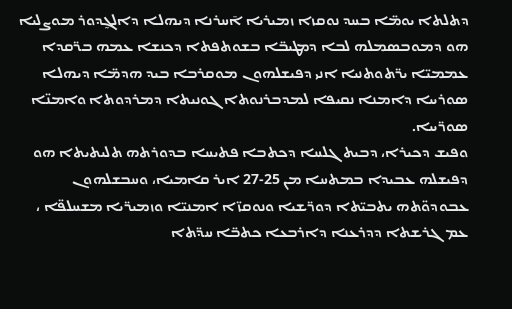ܕܬܠܬܐ ܝܘܡ̈ܐ ܒܚܕ ܢܘܩܙܐ ܙܡܝܪܝܐ ܐ̄ܚܪܢܐ ܕܝܗܠܐ ܕܐܠܓ̰ܕܘܪ ܡܘܨܠܝܐ ܗܘ ܕܡܘܒܣܡܠܗ ܠܒܐ ܕܡܛܝܒ̈ܐ ܒܫܘܬܦܬܐ ܕܟܢܫܐ ܥܡܗ ܒܪ̈ܩܕܐ ܥܡܡܝ̈ܐ ܝܪ̈ܬܘܬܢܝܐ ܐܢܝ ܕܦܝܫܠܗܘܢ ܡܘܩܪܒܐ ܒܝܕ ܗܕܡ̈ܐ ܕܝܗܠܐ ܣܘܪܝܝܐ ܕܐܡܢܐ ܢܩܝܦܐ ܠܡܕܒܪܢܘܬܐ ܓܘܢܝܬܐ ܕܡܪܕܘܬܐ ܘܐܡܢ̈ܐ ܣܘܪ̈ܝܝܐ.
ܘܦܝܫ ܕܟܝܪܐ، ܕܒܝܬ ܓܠܚܐ ܕܟܬܒܐ ܦܬܝܚܐ ܒܕܘܪܬܗ ܬܠܝܬܝܬܐ ܗܘ ܕܦܝܫܠܗ ܥܒܝܕܐ ܒܡܬܚܐ ܡܢ 25-27 ܐܝܪ ܩܐܡܝܐ، ܘܚܒܫܠܗܘܢ ܥܒܘܕܘ̈ܬܗ ܝܬܒܝ̈ܬܐ ܕܘܪ̈ܫܝܐ ܘܢܘܩܙ̈ܐ ܐܡܢܝ̈ܐ ܘܙܡܝܪ̈ܝܐ ܡܫܚܠܦ̈ܐ ، ܥܡ ܓܪܫܬܐ ܕܕܪܥܢܐ ܕܐܪܒܥܐ ܟܬܒ̈ܐ ܚܕ̈ܬܐ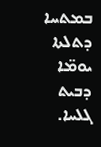ܒܡܬܚܐ ܕܬܠܬܐ ܝܘܡ̈ܐ ܕܒܝܬ ܓܠܚܐ.